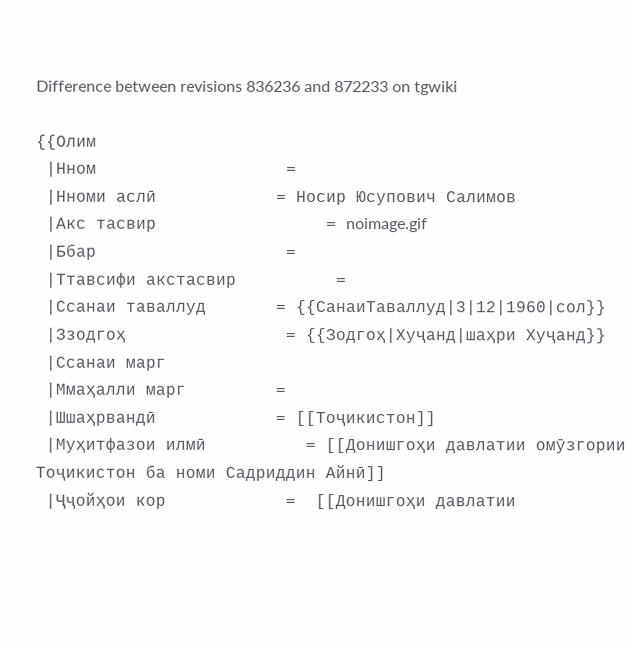Difference between revisions 836236 and 872233 on tgwiki

{{Олим
 |Нном                   =
 |Нноми аслӣ            = Носир Юсупович Салимов
 |Акс тасвир                 = noimage.gif
 |Ббар                   =
 |Ттавсифи акстасвир          =
 |Ссанаи таваллуд       = {{СанаиТаваллуд|3|12|1960|сол}}
 |Ззодгоҳ                = {{Зодгоҳ|Хуҷанд|шаҳри Хуҷанд}}
 |Ссанаи марг
 |Ммаҳалли марг         =
 |Шшаҳрвандӣ            = [[Тоҷикистон]]
 |Муҳитфазои илмӣ          = [[Донишгоҳи давлатии омӯзгории Тоҷикистон ба номи Садриддин Айнӣ]]
 |Ҷҷойҳои кор            =  [[Донишгоҳи давлатии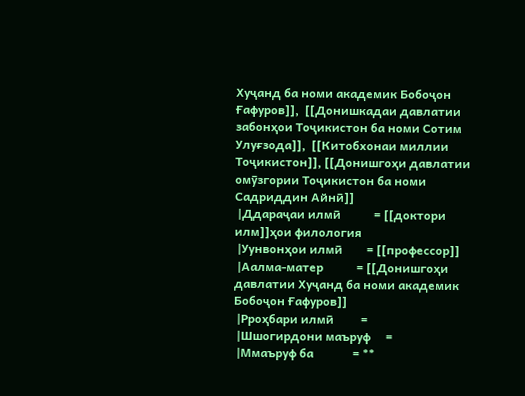Хуҷанд ба номи академик Бобоҷон Ғафуров]],  [[Донишкадаи давлатии забонҳои Тоҷикистон ба номи Сотим Улуғзода]],  [[Китобхонаи миллии Тоҷикистон]], [[Донишгоҳи давлатии омӯзгории Тоҷикистон ба номи Садриддин Айнӣ]]
 |Ддараҷаи илмӣ           = [[доктори илм]]ҳои филология
 |Уунвонҳои илмӣ        = [[профессор]]
 |Аалма-матер           = [[Донишгоҳи давлатии Хуҷанд ба номи академик Бобоҷон Ғафуров]]
 |Рроҳбари илмӣ         =
 |Шшогирдони маъруф     =
 |Ммаъруф ба             = **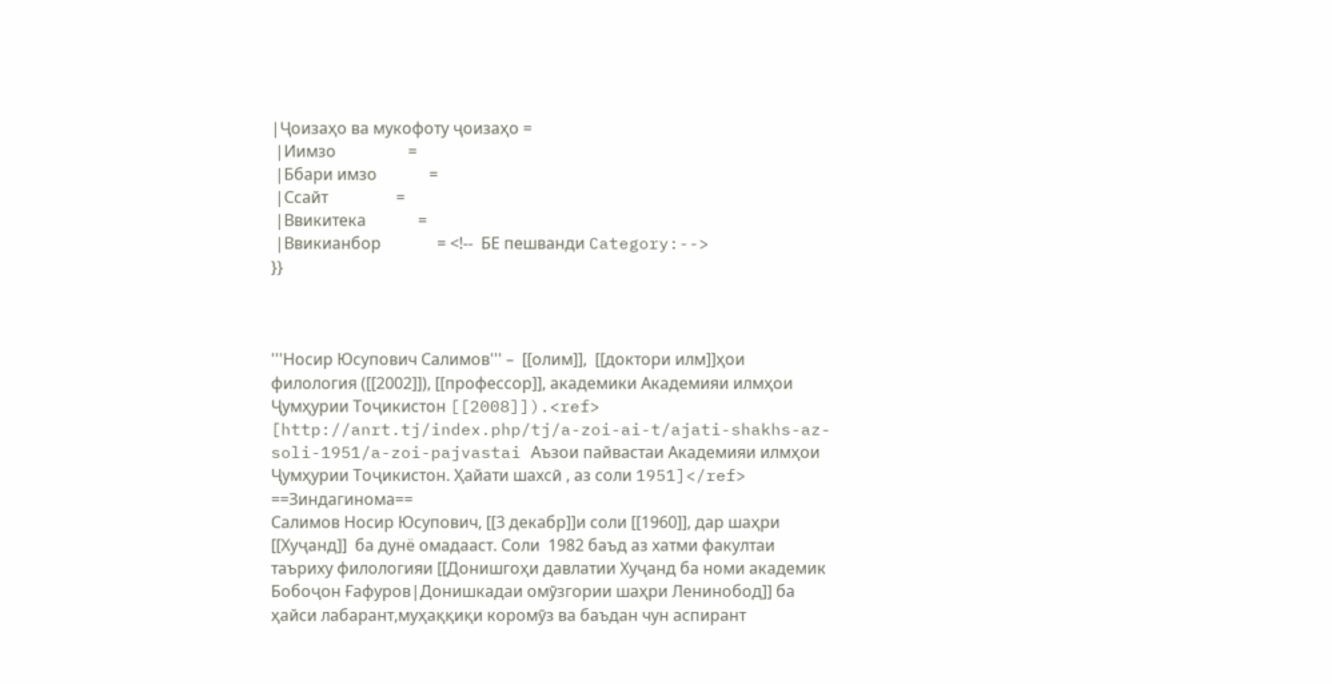|Ҷоизаҳо ва мукофоту ҷоизаҳо =
 |Иимзо                  =
 |Ббари имзо             =
 |Ссайт                 =
 |Ввикитека             =
 |Ввикианбор              = <!--  БЕ пешванди Category:-->
}}



'''Носир Юсупович Салимов''' –  [[олим]],  [[доктори илм]]ҳои филология ([[2002]]), [[профессор]], академики Академияи илмҳои Ҷумҳурии Тоҷикистон [[2008]]).<ref>    [http://anrt.tj/index.php/tj/a-zoi-ai-t/ajati-shakhs-az-soli-1951/a-zoi-pajvastai Аъзои пайвастаи Академияи илмҳои Ҷумҳурии Тоҷикистон. Ҳайати шахсӣ , аз соли 1951]</ref>
==Зиндагинома==
Салимов Носир Юсупович, [[3 декабр]]и соли [[1960]], дар шаҳри [[Хуҷанд]]  ба дунё омадааст. Соли  1982 баъд аз хатми факултаи таъриху филологияи [[Донишгоҳи давлатии Хуҷанд ба номи академик Бобоҷон Ғафуров|Донишкадаи омӯзгории шаҳри Ленинобод]] ба ҳайси лабарант,муҳаққиқи коромӯз ва баъдан чун аспирант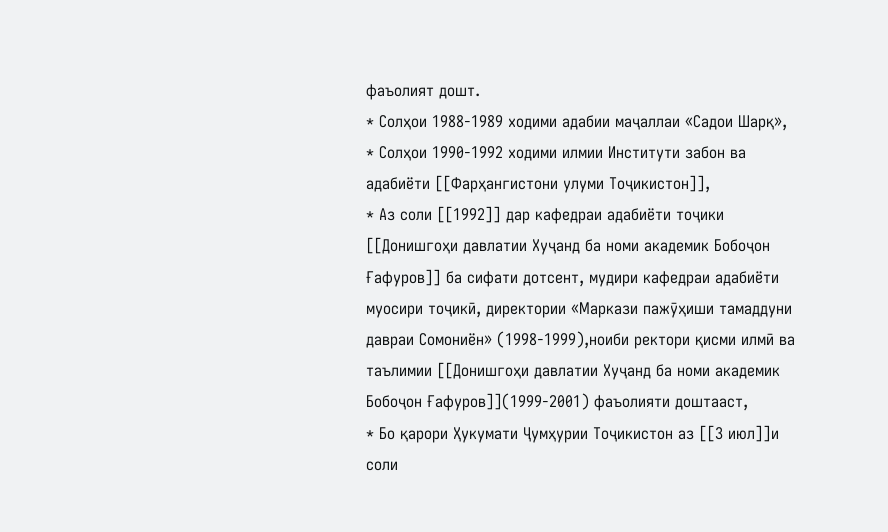фаъолият дошт.
* Солҳои 1988-1989 ходими адабии маҷаллаи «Садои Шарқ»,
* Солҳои 1990-1992 ходими илмии Институти забон ва адабиёти [[Фарҳангистони улуми Тоҷикистон]],
* Аз соли [[1992]] дар кафедраи адабиёти тоҷики [[Донишгоҳи давлатии Хуҷанд ба номи академик Бобоҷон Ғафуров]] ба сифати дотсент, мудири кафедраи адабиёти муосири тоҷикӣ, директории «Маркази пажӯҳиши тамаддуни давраи Сомониён» (1998-1999),ноиби ректори қисми илмӣ ва таълимии [[Донишгоҳи давлатии Хуҷанд ба номи академик Бобоҷон Ғафуров]](1999-2001) фаъолияти доштааст,
* Бо қарори Ҳукумати Ҷумҳурии Тоҷикистон аз [[3 июл]]и соли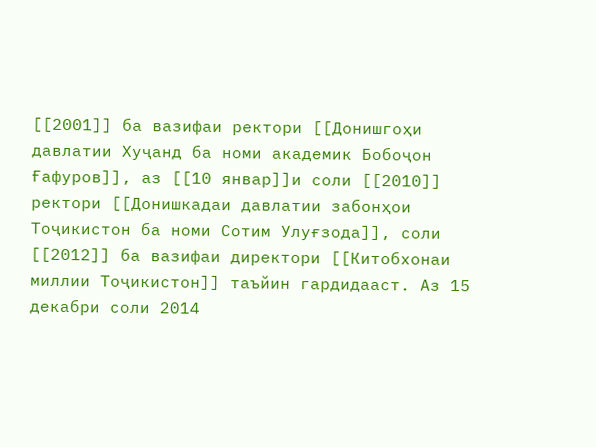[[2001]] ба вазифаи ректори [[Донишгоҳи давлатии Хуҷанд ба номи академик Бобоҷон Ғафуров]], аз [[10 январ]]и соли [[2010]] ректори [[Донишкадаи давлатии забонҳои Тоҷикистон ба номи Сотим Улуғзода]], соли [[2012]] ба вазифаи директори [[Китобхонаи миллии Тоҷикистон]] таъйин гардидааст. Аз 15 декабри соли 2014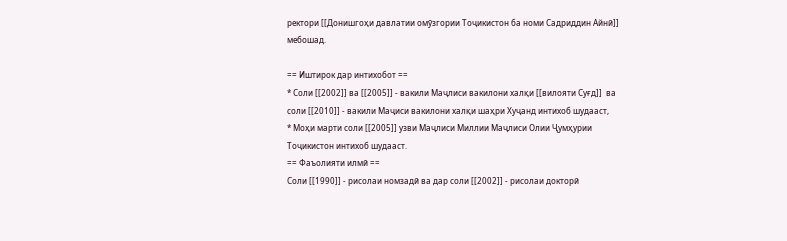ректори [[Донишгоҳи давлатии омӯзгории Тоҷикистон ба номи Садриддин Айнӣ]] мебошад.

== Иштирок дар интихобот ==
* Соли [[2002]] ва [[2005]] - вакили Маҷлиси вакилони халқи [[вилояти Суғд]]  ва соли [[2010]] - вакили Маҷиси вакилони халқи шаҳри Хуҷанд интихоб шудааст,
* Моҳи марти соли [[2005]] узви Маҷлиси Миллии Маҷлиси Олии Ҷумҳурии Тоҷикистон интихоб шудааст.
== Фаъолияти илмӣ ==
Соли [[1990]] - рисолаи номзадӣ ва дар соли [[2002]] - рисолаи докторӣ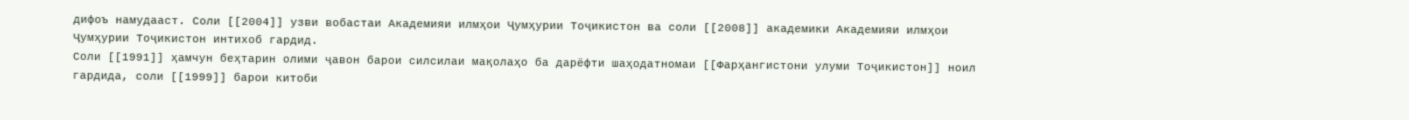дифоъ намудааст. Соли [[2004]] узви вобастаи Академияи илмҳои Ҷумҳурии Тоҷикистон ва соли [[2008]] академики Академияи илмҳои Ҷумҳурии Тоҷикистон интихоб гардид.
Соли [[1991]] ҳамчун беҳтарин олими ҷавон барои силсилаи мақолаҳо ба дарёфти шаҳодатномаи [[Фарҳангистони улуми Тоҷикистон]] ноил гардида, соли [[1999]] барои китоби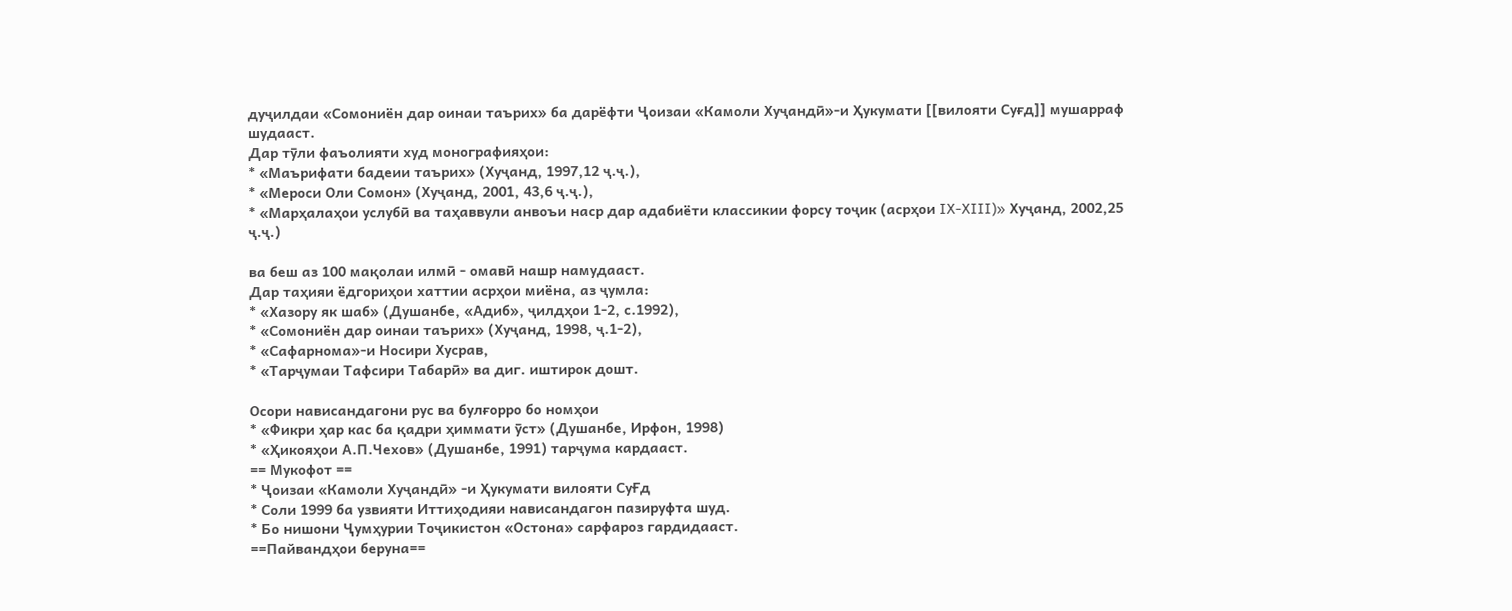дуҷилдаи «Сомониён дар оинаи таърих» ба дарёфти Ҷоизаи «Камоли Хуҷандӣ»-и Ҳукумати [[вилояти Суғд]] мушарраф шудааст.
Дар тӯли фаъолияти худ монографияҳои:
* «Маърифати бадеии таърих» (Хуҷанд, 1997,12 ҷ.ҷ.),
* «Мероси Оли Сомон» (Хуҷанд, 2001, 43,6 ҷ.ҷ.),
* «Марҳалаҳои услубӣ ва таҳаввули анвоъи наср дар адабиёти классикии форсу тоҷик (асрҳои IX-XIII)» Хуҷанд, 2002,25 ҷ.ҷ.)

ва беш аз 100 мақолаи илмӣ - омавӣ нашр намудааст.
Дар таҳияи ёдгориҳои хаттии асрҳои миёна, аз ҷумла:
* «Хазору як шаб» (Душанбе, «Адиб», ҷилдҳои 1-2, с.1992),
* «Сомониён дар оинаи таърих» (Хуҷанд, 1998, ҷ.1-2),
* «Сафарнома»-и Носири Хусрав,
* «Тарҷумаи Тафсири Табарӣ» ва диг. иштирок дошт.

Осори нависандагони рус ва булғорро бо номҳои
* «Фикри ҳар кас ба қадри ҳиммати ӯст» (Душанбе, Ирфон, 1998)
* «Ҳикояҳои А.П.Чехов» (Душанбе, 1991) тарҷума кардааст.
== Мукофот ==
* Ҷоизаи «Камоли Хуҷандӣ» -и Ҳукумати вилояти СуҒд
* Соли 1999 ба узвияти Иттиҳодияи нависандагон пазируфта шуд.
* Бо нишони Ҷумҳурии Тоҷикистон «Остона» сарфароз гардидааст.
==Пайвандҳои беруна==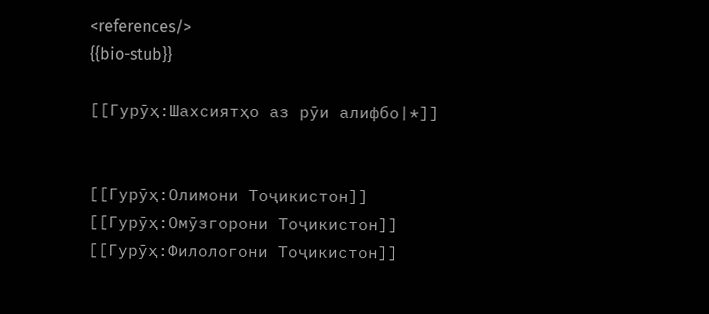<references/>
{{bio-stub}}

[[Гурӯҳ:Шахсиятҳо аз рӯи алифбо|*]]


[[Гурӯҳ:Олимони Тоҷикистон]]
[[Гурӯҳ:Омӯзгорони Тоҷикистон]]
[[Гурӯҳ:Филологони Тоҷикистон]]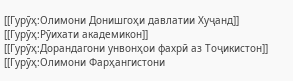[[Гурӯҳ:Олимони Донишгоҳи давлатии Хуҷанд]]
[[Гурӯҳ:Рӯихати академикон]]
[[Гурӯҳ:Дорандагони унвонҳои фахрӣ аз Тоҷикистон]]
[[Гурӯҳ:Олимони Фарҳангистони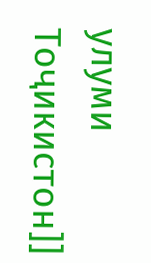улуми Тоҷикистон]]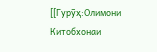[[Гурӯҳ:Олимони Китобхонаи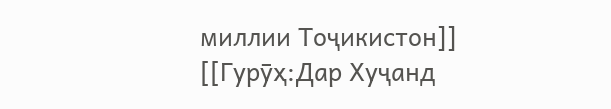миллии Тоҷикистон]]
[[Гурӯҳ:Дар Хуҷанд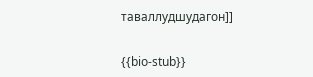таваллудшудагон]]


{{bio-stub}}